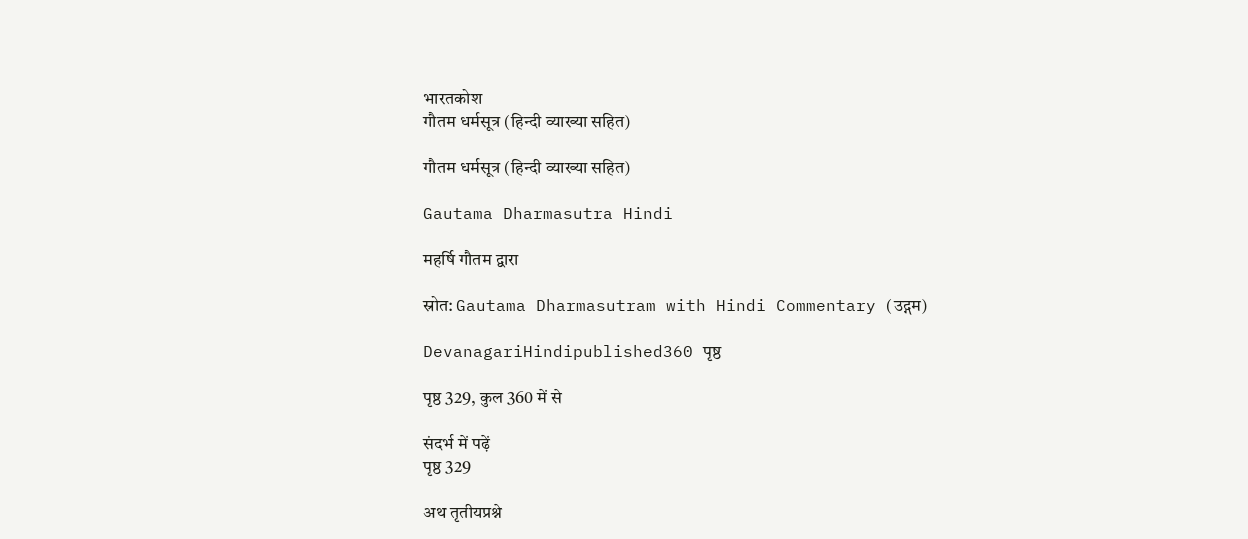भारतकोश
गौतम धर्मसूत्र (हिन्दी व्याख्या सहित)

गौतम धर्मसूत्र (हिन्दी व्याख्या सहित)

Gautama Dharmasutra Hindi

महर्षि गौतम द्वारा

स्रोत: Gautama Dharmasutram with Hindi Commentary (उद्गम)

DevanagariHindipublished360 पृष्ठ

पृष्ठ 329, कुल 360 में से

संदर्भ में पढ़ें
पृष्ठ 329

अथ तृतीयप्रश्ने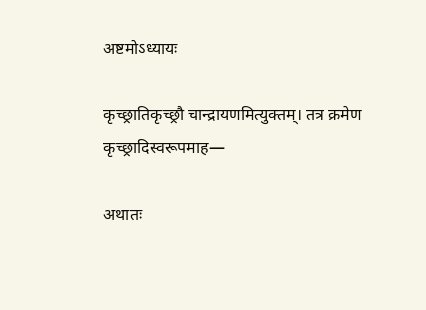अष्टमोऽध्यायः

कृच्छ्रातिकृच्छ्रौ चान्द्रायणमित्युक्तम्। तत्र क्रमेण कृच्छ्रादिस्वरूपमाह—

अथातः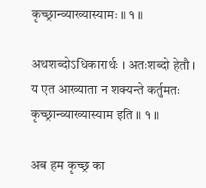कृच्छ्रान्व्याख्यास्यामः ॥ १ ॥

अथशब्दोऽधिकारार्थः । अतःशब्दो हेतौ । य एत आख्याता न शक्यन्ते कर्तुमतः कृच्छ्रान्व्याख्यास्याम इति ॥ १ ॥

अब हम कृच्छ्र का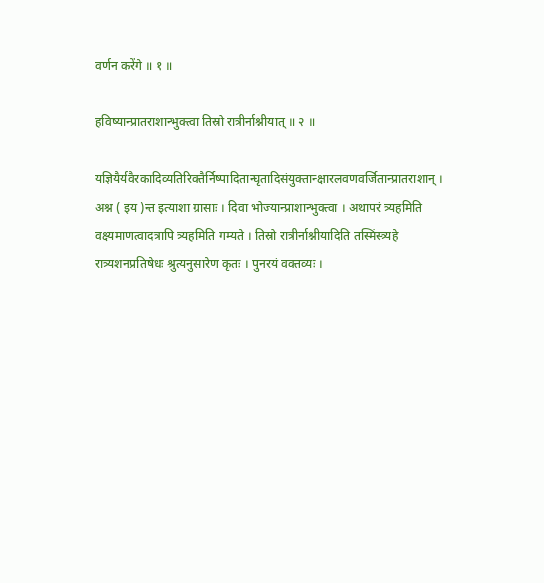वर्णन करेंगे ॥ १ ॥

हविष्यान्प्रातराशान्भुक्त्वा तिस्रो रात्रीर्नाश्नीयात् ॥ २ ॥

यज्ञियैर्यवैरकादिव्यतिरिक्तैर्निष्पादितान्घृतादिसंयुक्तान्क्षारलवणवर्जितान्प्रातराशान् । अश्न ( इय )न्त इत्याशा ग्रासाः । दिवा भोज्यान्प्राशान्भुक्त्वा । अथापरं त्र्यहमिति वक्ष्यमाणत्वादत्रापि त्र्यहमिति गम्यते । तिस्रो रात्रीर्नाश्नीयादिति तस्मिंस्त्र्यहे रात्र्यशनप्रतिषेधः श्रुत्यनुसारेण कृतः । पुनरयं वक्तव्यः ।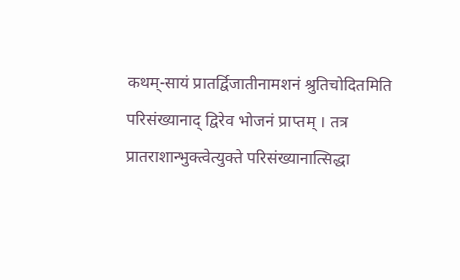कथम्-सायं प्रातर्द्विजातीनामशनं श्रुतिचोदितमिति परिसंख्यानाद् द्विरेव भोजनं प्राप्तम् । तत्र प्रातराशान्भुक्त्वेत्युक्ते परिसंख्यानात्सिद्धा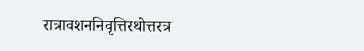रात्रावशननिवृत्तिरथोत्तरत्र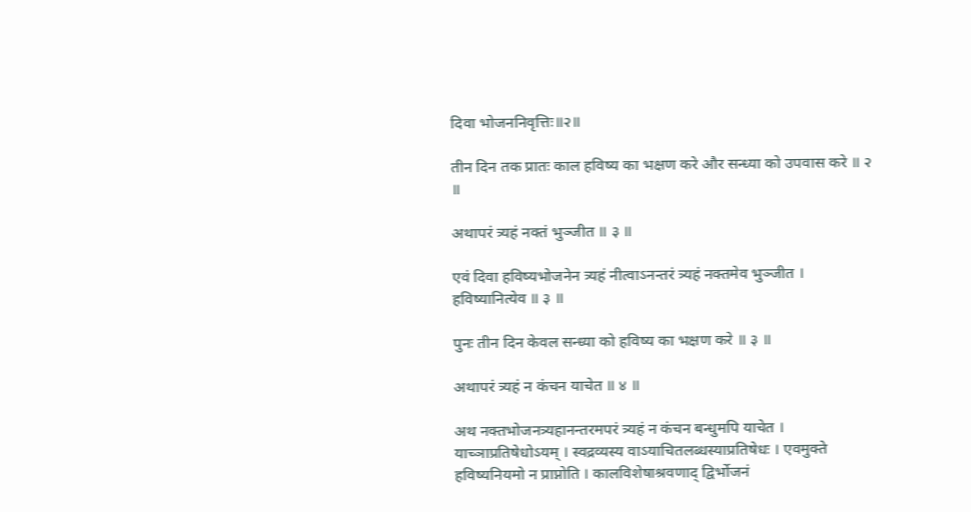दिवा भोजननिवृत्तिः॥२॥

तीन दिन तक प्रातः काल हविष्य का भक्षण करे और सन्ध्या को उपवास करे ॥ २ ॥

अथापरं त्र्यहं नक्तं भुञ्जीत ॥ ३ ॥

एवं दिवा हविष्यभोजनेन त्र्यहं नीत्वाऽनन्तरं त्र्यहं नक्तमेव भुञ्जीत । हविष्यानित्येव ॥ ३ ॥

पुनः तीन दिन केवल सन्ध्या को हविष्य का भक्षण करे ॥ ३ ॥

अथापरं त्र्यहं न कंचन याचेत ॥ ४ ॥

अथ नक्तभोजनत्र्यहानन्तरमपरं त्र्यहं न कंचन बन्धुमपि याचेत । याच्ञाप्रतिषेधोऽयम् । स्वद्रव्यस्य वाऽयाचितलब्धस्याप्रतिषेधः । एवमुक्ते हविष्यनियमो न प्राप्नोति । कालविशेषाश्रवणाद् द्विर्भोजनं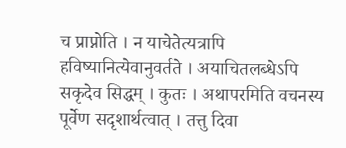च प्राप्नोति । न याचेतेत्यत्रापि हविष्यानित्येवानुवर्तते । अयाचितलब्धेऽपि सकृदेव सिद्धम् । कुतः । अथापरमिति वचनस्य पूर्वेण सदृशार्थत्वात् । तत्तु दिवा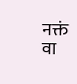नक्तं वा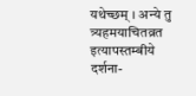यथेच्छम् । अन्ये तु त्र्यहमयाचितव्रत इत्यापस्तम्बीये दर्शना-